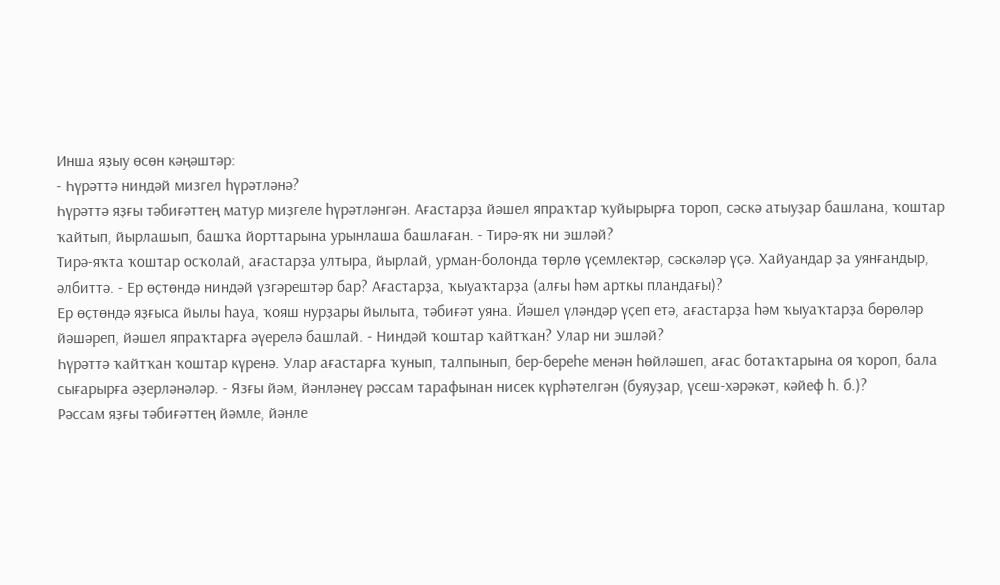Инша яҙыу өсөн кәңәштәр:
- Һүрәттә ниндәй мизгел һүрәтләнә?
Һүрәттә яҙғы тәбиғәттең матур миҙгеле һүрәтләнгән. Ағастарҙа йәшел япраҡтар ҡуйырырға тороп, сәскә атыуҙар башлана, ҡоштар ҡайтып, йырлашып, башҡа йорттарына урынлаша башлаған. - Тирә-яҡ ни эшләй?
Тирә-яҡта ҡоштар осҡолай, ағастарҙа ултыра, йырлай, урман-болонда төрлө үҫемлектәр, сәскәләр үҫә. Хайуандар ҙа уянғандыр, әлбиттә. - Ер өҫтөндә ниндәй үзгәрештәр бар? Ағастарҙа, ҡыуаҡтарҙа (алғы һәм арткы пландағы)?
Ер өҫтөндә яҙғыса йылы һауа, ҡояш нурҙары йылыта, тәбиғәт уяна. Йәшел үләндәр үҫеп етә, ағастарҙа һәм ҡыуаҡтарҙа бөрөләр йәшәреп, йәшел япраҡтарға әүерелә башлай. - Ниндәй ҡоштар ҡайтҡан? Улар ни эшләй?
Һүрәттә ҡайтҡан ҡоштар күренә. Улар ағастарға ҡунып, талпынып, бер-береһе менән һөйләшеп, ағас ботаҡтарына оя ҡороп, бала сығарырға әҙерләнәләр. - Язғы йәм, йәнләнеү рәссам тарафынан нисек күрһәтелгән (буяуҙар, үсеш-хәрәкәт, кәйеф һ. б.)?
Рәссам яҙғы тәбиғәттең йәмле, йәнле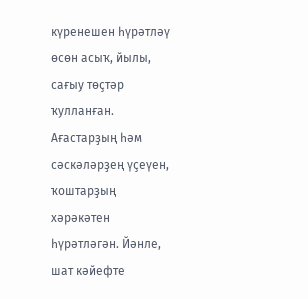күренешен һүрәтләү өсөн асыҡ, йылы, сағыу төҫтәр ҡулланған. Ағастарҙың һәм сәскәләрҙең үҫеүен, ҡоштарҙың хәрәкәтен һүрәтләгән. Йәнле, шат кәйефте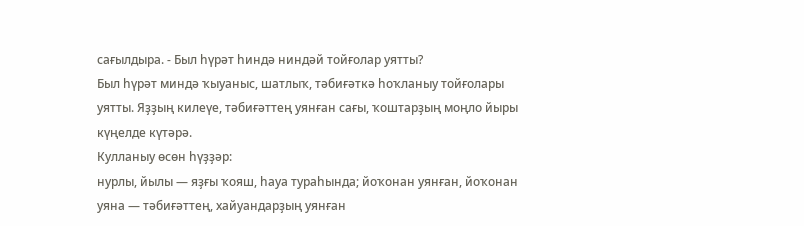сағылдыра. - Был һүрәт һиндә ниндәй тойғолар уятты?
Был һүрәт миндә ҡыуаныс, шатлыҡ, тәбиғәткә һоҡланыу тойғолары уятты. Яҙҙың килеүе, тәбиғәттең уянған сағы, ҡоштарҙың моңло йыры күңелде күтәрә.
Кулланыу өсөн һүҙҙәр:
нурлы, йылы — яҙғы ҡояш, һауа тураһында; йоҡонан уянған, йоҡонан уяна — тәбиғәттең, хайуандарҙың уянған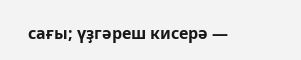сағы; үҙгәреш кисерә —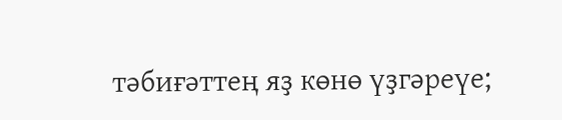тәбиғәттең яҙ көнө үҙгәреүе;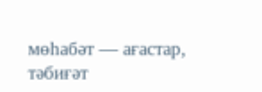мөһабәт — ағастар, тәбиғәт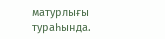матурлығы тураһында.